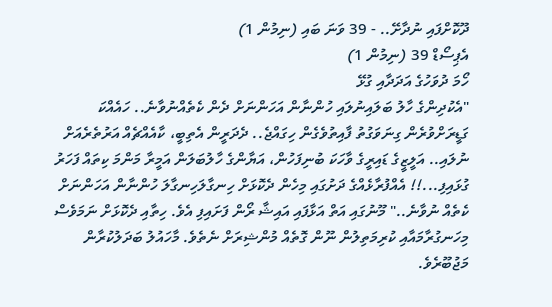ދޫކޮށްފައި ނުދާށޭ.. - 39 ވަނަ ބައި (ނިމުން 1)
އެޕިސޯޑް 39 (ނިމުން 1)
ހޯމަ ދުވަހުގެ އަދަދާއި ގުޅޭ
"އެކުދިންގެ ހާލު ބަލައިނުލައި ހުންނާން އަހަންނަށް ދެން ކެތެއްނުވާނެ.. ހައެއްކަ ގަޑީރަށްވުރެން ގިނަވަގުތު ފާއިތުވެގެން ހިގައްޖެ.. ދެދަރީން އެތިބީ، ކާއެއްޗެއް އަރުތެރެއަށް ނުލައި.. އަލީޒީގެ ޑައިރީގެ ވާހަކަ ބުނިފަހުން، އަޔާންގެ ހާލުބަލަން އަމީރާ މަންމަ ކިތައް ފަހަރު ގުޅައިފި...!! އެއްފުރާޅެއްގެ ދަށުގައި މިހެން ދެކޮޅަށް ހިނގާލަހިނގާލަ ހުންނާން އަހަންނަށް ކެތެއް ނުވާނެ.." މޫނުގައި އަތް އަޅާފައި އައިޝާ ރޯން ފަށައިފި އެވެ. ހިތާއި ދެކޮޅަށް ނަމަވެސް މިހަނގުރާމައާއި ކުރިމަތިލުން ނޫން ގޮތެއް މުންޝިރަށް ނެތެވެ. މާހައުލު ބަދަލުކުރާން މަޖުބޫރެވެ.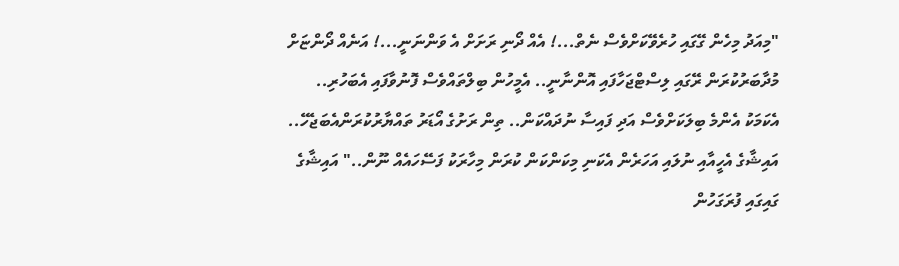"މިއަދު މިހެން ގޭގައި ހުރެވޭކަށްވެސް ނެތް...! އެއް ދޯނި ރަށަށް އެ ވަންނަނީ...! އަނެއް ދޯންޏަށް މުދާބަރުކުރަން ރޭގައި ލިސްޓްޖަހާފައި އޮންނާނީ.. އެމީހުން ބިލްތައްވެސް ފޮނުވާފައި އެބަހުރި.. އެކަމަކު އެންމެ ބިލަކަށްވެސް އަދި ފައިސާ ނުދައްކަން.. ތިން ރަށުގެ އޯޑަރު ތައްޔާރުކުރަންއެބަޖެހޭ.. އައިޝާގެ އެހީއާއި ނުލައި އަހަރެން އެކަނި މިކަންކަން ކުރަން މިހާރަކު ފަސޭހައެއް ނޫން.." އައިޝާގެ ގައިގައި ފުރަގަހުން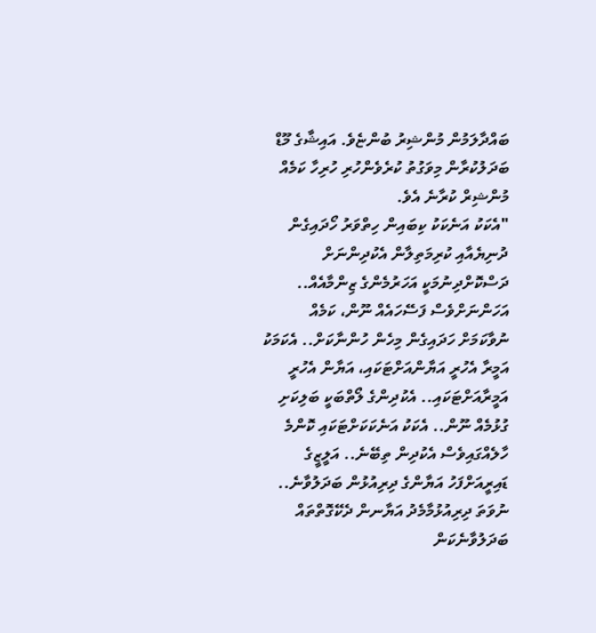ބައްދާލަމުން މުންޝިރު ބުންޏެވެ. އައިޝާގެ މޫޑް ބަދަލުކުރާން މިވަގުތު ކުރެވެންހުރި ހުރިހާ ކަމެއް މުންޝިރް ކުރާނެ އެވެ.
"އެކަކު އަނެކަކު ކިބައިން ހިތްވަރު ހޯދައިގެން ދުނިޔެއާއި ކުރިމަތިލާން އެކުދިންނަށް ދަސްކޮށްދިނުމަކީ އަހަރުމެންގެ ޒިންމާއެއް.. އަހަންނަށްވެސް ފަސޭހައެއް ނޫން، ކަމެއް ނުވާކަމަށް ހަދައިގެން މިހެން ހުންނާކަށް.. އެކަމަކު އަމީރާ އެހުރީ އަޔާންއަށްޓަކައި، އަޔާން އެހުރީ އަމީރާއަށްޓަކައި.. އެކުދިންގެ ލޯތްބަކީ ބަލިކަށި ގުޅުމެއް ނޫން.. އެކަކު އަނެކަކަށްޓަކައި ކޮންމެ ހާލެއްގައިވެސް އެކުދިން ތިބޭނެ.. އަލީޒީގެ ޑައިރީއަށްފަހު އަޔާންގެ ދިރިއުޅުން ބަދަލުވާނެ.. ނުވަތަ ދިރިއުޅުމާމެދު އަޔާނން ދެކޭގޮތްތައް ބަދަލުވާނެކަން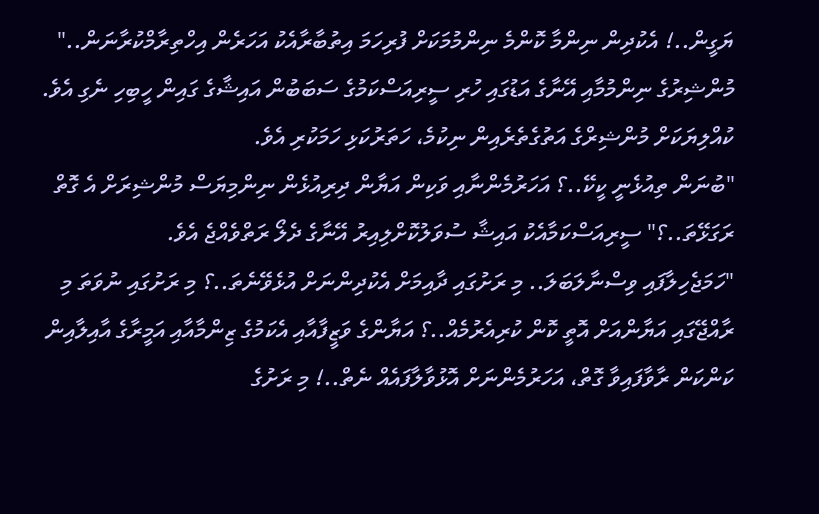ޔަގީން..! އެކުދިން ނިންމާ ކޮންމެ ނިންމުމަކަށް ފުރިހަމަ އިތުބާރާއެކު އަހަރެން އިހްތިރާމްކުރާނަން.."
މުންޝިރުގެ ނިންމުމާއި އޭނާގެ އަޑުގައި ހުރި ސީރިއަސްކަމުގެ ސަބަބުން އައިޝާގެ ގައިން ހީބިހި ނެގި އެވެ. ކުއްލިޔަކަށް މުންޝިރްގެ އަތުގެތެރެއިން ނިކުމެ، ހަތަރުކަޅި ހަމަކުރި އެވެ.
"ބުނަން ތިއުޅެނީ ކީކޭ..؟ އަހަރުމެންނާއި ވަކިން އަޔާން ދިރިއުޅެން ނިންމިޔަސް މުންޝިރަށް އެ ގޮތް ރަގަޅޭތަ..؟" ސީރިއަސްކަމާއެކު އައިޝާ ސުވަލުކޮށްލިއިރު އޭނާގެ ދެލޯ ރަތްވެއްޖެ އެވެ.
"ހަމަޖެހިލާފައި ވިސްނާލަބަލަ.. މި ރަށުގައި ދާއިމަށް އެކުދިންނަށް އުޅެވޭނެތަ..؟ މި ރަށުގައި ނުވަތަ މި ރާއްޖޭގައި އަޔާންއަށް އޮތީ ކޮން ކުރިއެރުމެއް..؟ އަޔާންގެ ވަޒީފާއާއި އެކަމުގެ ޒިންމާއާއި އަމީރާގެ އާއިލާއިން ކަންކަން ރާވާފައިވާ ގޮތް، އަހަރުމެންނަށް އޮޅުވާލާފައެއް ނެތް..! މި ރަށުގެ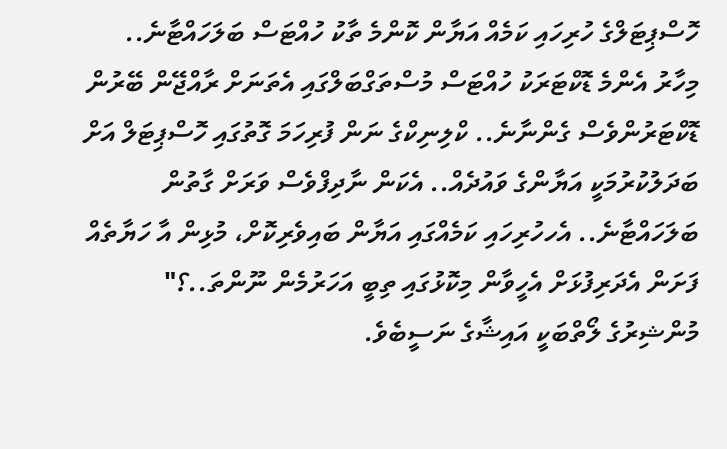ހޮސްޕިޓަލްގެ ހުރިހައި ކަމެއް އަޔާން ކޮންމެ ތާކު ހުއްޓަސް ބަލަހައްޓާނެ.. މިހާރު އެންމެ ޑޮކްޓަރަކު ހުއްޓަސް މުސްތަގްބަލްގައި އެތަނަށް ރާއްޖޭން ބޭރުން ޑޮކްޓަރުންވެސް ގެންނާނެ.. ކްލިނިކްގެ ނަން ފުރިހަމަ ގޮތުގައި ހޮސްޕިޓަލް އަށް ބަދަލުކުރުމަކީ އަޔާންގެ ވައުދެއް.. އެކަން ނާދިފްވެސް ވަރަށް ގާތުން ބަލަހައްޓާނެ.. އެހހުރިހައި ކަމެއްގައި އަޔާން ބައިވެރިކޮށް، މުޅިން އާ ހަޔާތެއް ފަށަން އެދަރިފުޅަށް އެހީވާން މިކޮޅުގައި ތިބީ އަހަރުމެން ނޫންތަ..؟" މުންޝިރުގެ ލޯތްބަކީ އައިޝާގެ ނަސީބެވެ.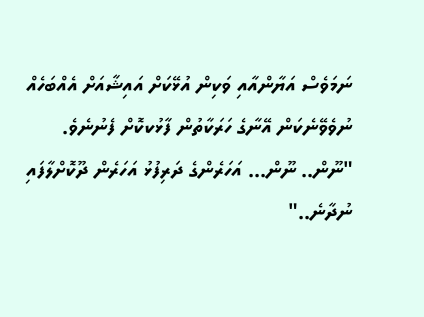ނަމަވެސް އަޔާންއާއި ވަކިން އުޅޭކަށް އައިޝާއަށް އެއްބަހެއް ނުވެވޭނެކަން އޭނާގެ ހަރަކާތުން ފާޅުކކޮށް ފެނުނެވެ.
"ނޫން.. ނޫން... އަހަރެންގެ ދަރިފުޅު އަހަރެން ދޫކޮށްލާފައި ނުދާނެ.."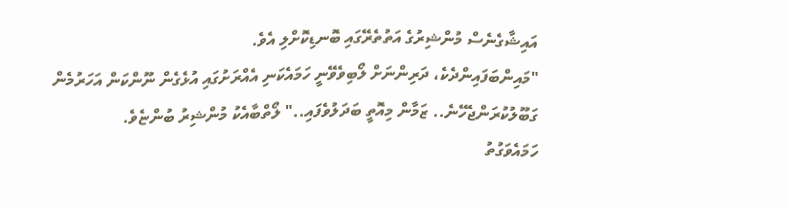އައިޝާގެނެސް މުންޝިރުގެ އަތުތެރޭގައި ބޮނޑިކޮށްލި އެވެ.
"މައިންބަފައިންދެކެ، ދަރިންނަށް ލޯބިވެވޭނީ ހަމައެކަނި އެއްރަށުގައި އުޅެގެން ނޫންކަން އަހަރުމެން ގަބޫލުކުރަންޖެހޭނެ.. ޒަމާން މިއޮތީ ބަދަލުވެފައި.." ލޯތްބާއެކު މުންޝިރު ބުންޏެވެ.
ހަމައެވަގުތު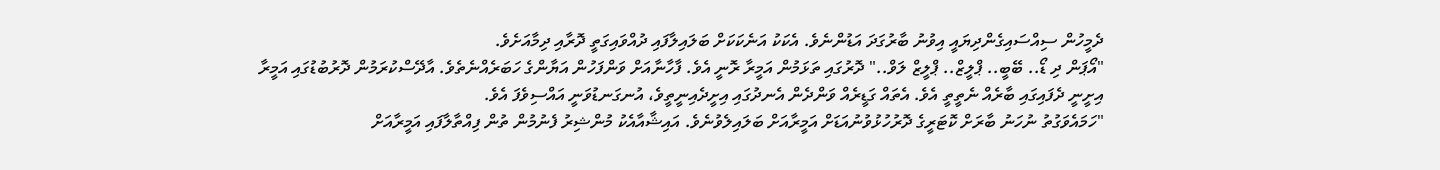ދެމީހުން ސިއްސައިގެންދިޔައީ އިވުނު ބާރުގަދަ އަޑުންނެވެ. އެކަކު އަނެކަކަށް ބަލައިލާފައި ދުއްވައިގަތީ ދޮރާއި ދިމާއަށެވެ.
"އޯޕަން ދި ޑޯ.. ބޭބީ.. ޕްލީޒް.. ޕްލީޒް ލަވް.." ދޮރުގައި ތަޅަމުން އަމީރާ ރޮނީ އެވެ. ފާހާނާއަށް ވަންފަހުން އަޔާންގެ ހަބަރެއްނެތެވެ. އާދޭސްކުރަމުން ދޮރުބުޑުގައި އަމީރާ އިށީނީ ދެފައިގައި ބާރެއް ނެތީތީ އެވެ. އެތައް ގަޑީރެއް ވަންދެން އެނދުގައި އިށީދެއިނީތީވެ، އުނގަނޑުވަނީ އައްސިވެފަ އެވެ.
"ހަމައެވަގުތު ނުހަނު ބާރަށް ކޮޓަރީގެ ދޮރުހުޅުވުނުއަޑަށް އަމީރާއަށް ބަލައިލެވުނެވެ. އައިޝާއާއެކު މުންޝިރު ފެނުމުން ތުން ފިއްތާލާފައި އަމީރާއަށް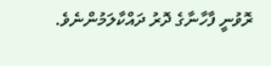ރޮވުނީ ފާހާނާގެ ދޮރު ދައްކާލަމުންނެވެ.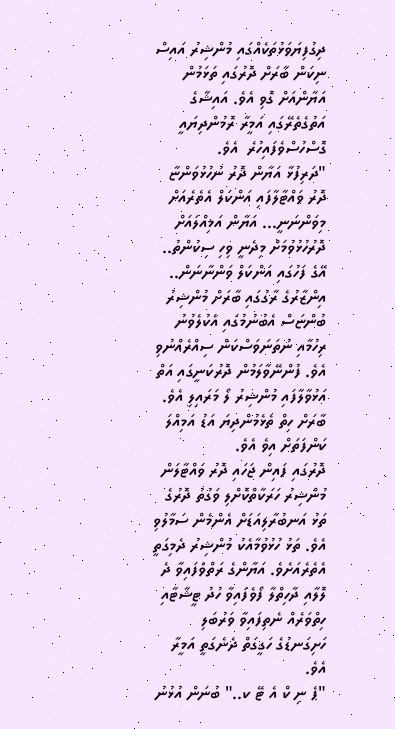ދިގުފިޔަވަޅުތަކެއްގައި މުންޝިރު އައިސް ނިކަން ބާރަށް ދޮރުގައި ތަޅަމުން އަޔާންއަށް ގޮވި އެވެ. އައިޝާގެ އަތުގެތެރޭގައި އަމީރާ ރޮމުންދިޔައީ ގޮސްހުސްވެފައިހުރެ  އެވެ.
"ދަރިފުޅާ އަޔާން ދޮރު ނުހުޅުވަންޏާ ދޮރު ވައްޓާލާފައި އަންކަލް އެތެރެއަށް މިވަންނަނީ... އަޔާން އަމިއްލައަށް ދޮރުހުޅުވުމަށް މިދެނީ ވިހި ސިކުންތު.. އޭގެ ފަހުގައި އަންކަލް ވަންނާނަން.. އިންޒާރުގެ ރާގުގައި ބާރަށް މުންޝިރު ބުންޏަސް އެބުނުމުގައި އެކުލެވުނު ރިހުމާއި ނުތަނަވަސްކަން ސިއްރެއްނުވި އެވެ. ފުންނޭވާލަމުން ދޮރުކަނީގައި އަތް އަޅުވާލާފައި މުންޝިރު ލޯ މަރައިލި އެވެ. ބާރަށް ހިތް ތެޅެމުންދިޔަ އަޑު އަމިއްލަ ކަންފަތަށް އިވެ އެވެ.
ދޮރުގައި ފައިން ޖަހައި ދޮރު ވައްޓާލަން މުންޝިރު ހަރަކާތްކޮށްލި ވަގުތު ދޮރުގެ ތަޅު އަނބުރާލިއަޑަށް އެންމެން ސަމާލުވި އެވެ. ތަޅު ހުޅުވުމާއެކު މުންޝިރު ދެމިގަތީ އެތެރެއަށެވެ. އަޔާންގެ ރަތްވެފައިވާ ދެ ލޮލާއި ދާހިތްލާ ފޯވެފައިވާ ހުދު ޓީޝާޓާއި ހިތްވަރެއް ނެތިފައިވާ ވަރުބަލި ހަށިގަނޑުގެ ހަގީގަތް ދެނެގަތީ އަމީރާ އެވެ.
"ޕެ ނި ކް އެ ޓޭ ކ.." ބުނަން އުޅުނު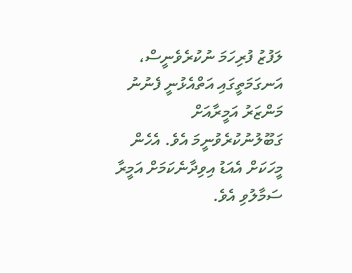ލަފުޒު ފުރިހަމަ ނުކުރެވެނީސް، އަނގަމަތީގައި އަތްއެޅުނީ ފެނުނު މަންޒަރު އަމީރާއަށް ގަބޫލުނުކުރެވުނީމަ އެވެ. އެހެން މީހަކަށް އެއަޑު އިވިދާނެކަމަށް އަމީރާ ސަމާލުވި އެވެ.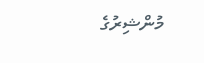މުންޝިރުގެ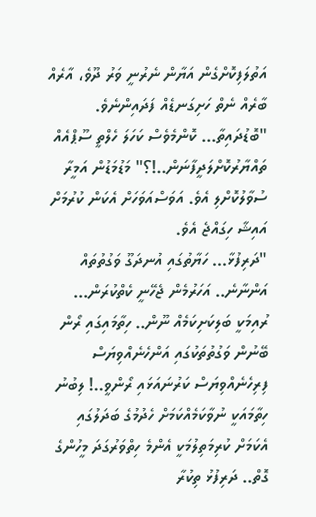އަތުލަފިކޮށްގެން އަޔާން ނެރުނީ ވަރު ދޫވެ، އާރެއް ބާރެއް ނެތް ހަށިގަނޑެއް ފަދައިންނެވެ.
"ބޮޑުދައިތާ... ކޮންމެވެސް ކަހަލަ ހެލްތީ ސޫޕްއެއް ތައްޔާރުކޮށްލަދީފާނަން..!؟" މަޑުމަޑުން އަމީރާ ސުވާލުކޮށްލި އެވެ. އަވަސްއަވަހަށް އެކަން ކުރުމަށް އައިޝާ ހިގައްޖެ އެވެ.
"ދަރިފުޅާ... ހަޔާތުގައި އުނދަގޫ ވަގުތުތައް އަންނާނެ.. އަހަރުމެން ޖެހޭނީ ކެތްކުރަން... ރުއިމަކީ ބަލިކަށިކަމެއް ނޫން.. ހިތާމައިގައި ރޯން ބޭނުން ވަގުތުތަކުގައި އަންހެނެއްވިޔަސް ފިރިހެނެއްވިޔަސް ކަރުނައަޅައި ރޯންވީ..! ލިބުނު ހިތާމައަކީ ނުވާކަމެއްކަމަށް ހެދުމުގެ ބަދަލުގައި އެކަމަށް ކުރިމަތިލުމަކީ އެންމެ ހިތްވަރުގަދަ މީހުންގެ ގޮތް.. ދަރިފުޅު ތިކުރާ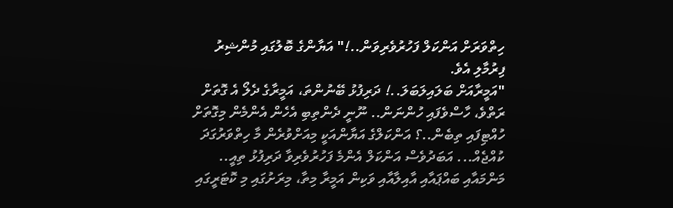ހިތްވަރަށް އަންކަލް ފަހުރުވެރިވަން..!" އަޔާންގެ ބޮލުގައި މުންޝިރު ފިރުމާލި އެވެ.
"އަމީރާއަށް ބަލައިލަބަލަ..! ދަރިފުޅު ބޭނުންތަ، އަމީރާގެ ދެލޯ އެ ގޮތަށް ރަތްވެ، ހާސްވެފައި ހުންނަން.. ނޫނީ ދެންތިބި އެހެން އެންމެން މިގޮތަށް ހުއްޓިފައި ތިބެން..؟ އަންކަލްގެ އަޔާންއަކީ މިއަށްވުރެން މާ ހިތްވަރުގަދަ ކުއްޖެއް... އަބަދުވެސް އަންކަލް އެންމެ ފަހުރުވެރިވާ ދަރިފުޅު ތިއީ.. މަންމައާއި ބައްޕައާއި އާއިލާއާއި ވަކިން އަމީރާ މިތާ، މިރަށުގައި މި ކޮޓަރީގައި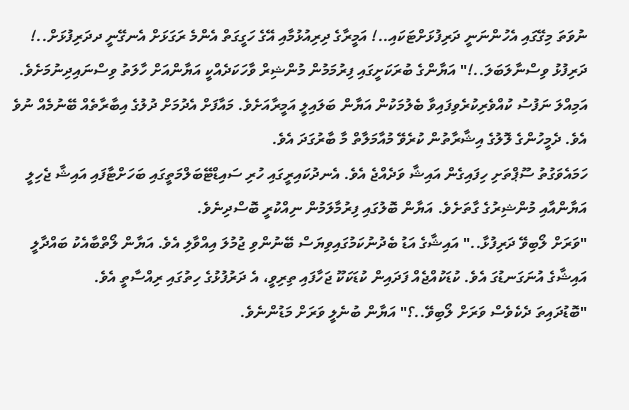ނުވަތަ މިގޭގައި އެހުންނަނީ ދަރިފުޅަށްޓަކައި..! އަމީރާގެ ދިރިއުޅުމާއި އޭގެ ހަގީގަތް އެންމެ ރަގަޅަށް އެނގޭނީ ދދަރިފުޅަށް..! ދަރިފުޅު ވިސްނާލަބަލަ..!" އަޔާންގެ ބުރަކަށީގައި ފިރުމަމުން މުންޝިރް ވާހަކަދެއްކީ އަޔާންއަށް ހާލަތު ވިސްނައިދިނުމަށެވެ.
އަމިއްލަ ނަފުސު ކުއްވެރިކުރެވިފައިވާ ބެލުމަކުން އަޔާން ބަލައިލީ އަމީރާއަށެވެ. މައާފަށް އެދުމަށް ދުލުގެ އިބާރާތެއް ބޭނުމެއް ނުވެ އެވެ. ދެމީހުންގެ ލޮލުގެ އިޝާރާތުން ކުރެވޭ މުއާމަލާތް މާ ބާރުގަދަ އެވެ.
ހަމައެވަގުތު ސޫޕްތަށި ހިފައިގެން އައިޝާ ވަދެއްޖެ އެވެ. އެނދުކައިރީގައި ހުރި ސައިޑްޓޭބަލްމަތީގައި ބަހަށްޓާފައި އައިޝާ ޖެހިލީ އަޔާންއާއި މުންޝިރުގެ ގާތަށެވެ. އަޔާން ބޮލުގައި ފިރުމާލަމުން ނިއްކުރީ ބޮސްދިނެވެ.
"ވަރަށް ލޯބިވޭ ދަރިފުޅާ.." އައިޝާގެ އަޑު ބެދުނުކަމުގައިވިޔަސް ބޭނުންވި ޖުމުލަ އިއްވާލި އެވެ. އަޔާން ލޯތްބާއެކު ބައްދާލީ އައިޝާގެ އުނަގަނޑުގަ އެވެ. ކުޑަކުއްޖެއް ފަދައިން ކުޑަކަކޫ ޖަހާފައި ތިރިވީ، އެ ދަރުފުޅުގެ ހިތުގައި ރިއްސާތީ އެވެ.
"ބޮޑުދައިތަ ދެކެވެސް ވަރަށް ލޯބިވޭ..؟" އަޔާން ބުނެލީ ވަރަށް މަޑުންނެވެ.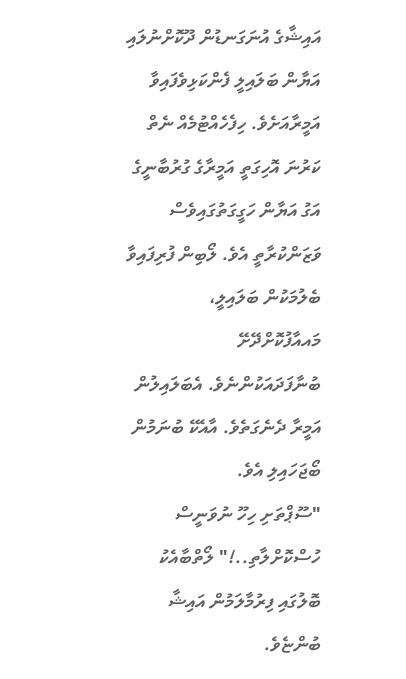އައިޝާގެ އުނަގަނޑުން ދޫކޮށްނުލައި އަޔާން ބަލައިލީ ފެންކަޅިވެފައިވާ އަމީރާއަށެވެ. ހިފެހެއްޓުމެއް ނެތް ކަރުނަ އޮހިގަތީ އަމީރާގެ ގުރުބާނީގެ އަގު އަޔާން ހަގީގަތުގައިވެސް ވަޒަންކުރާތީ އެވެ. ލޯބިން ފުރިފައިވާ ބެލުމަކުން ބަލައިލީ، މައއާފުކޮށްދޭށޭ ބުނާފަދައަކުންނެވެ. އެބަލައިލުން އަމީރާ ދެނެގަތެވެ. އާއެކޭ ބުނަމުން ބޯޖަހައިލި އެވެ.
"ސޫޕްތަށި ހިހޫ ނުވަނީސް ހުސްކޮށްލާތި..!" ލޯތްބާއެކު ބޮލުގައި ފިރުމާލަމުން އައިޝާ ބުންޏެވެ.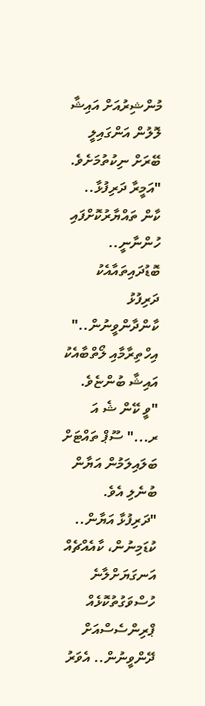މުންޝިރުއަށް އައިޝާ ލޮލުން އަންގައިލީ ބޭރަށް ނިކުތުމަށެވެ.
"އަމީރާ ދަރިފުޅާ.. ކާން ތައްޔާރުކޮށްފައި ހުންނާނީ.. ބޮޑުދައިތައާއެކު ދަރިފުޅު ކާންދާންވީނުން.." އިހްތިރާމާއި ލޯތްބާއެކު އައިޝާ ބުންޏެވެ.
"ވީ ކޭން ޝެ އަ ރ..." ސޫޕް ތައްޓަށް ބަލައިލަމުން އަޔާން ބުނެލި އެވެ.
"ދަރިފުޅާ އަޔާން.. ކުޑަމިނުން، ކާއެއްޗެއް އަނގަޔަށްލާނެ ހުސްވަގުތުކޮޅެއް ޕްރިންސެސްއަށް ދޭންވީނުން.. އެވަރު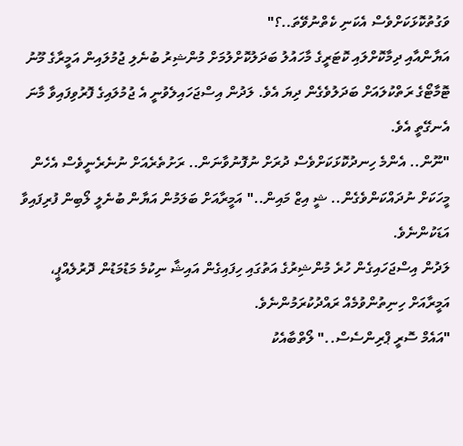ވަގުތުކޮޅަކަށްވެސް އެކަނި ކެތްނުވޭތަ..؟"
އަޔާންއާއި ދިމާކޮށްލައި ކޮޓަރީގެ މާހައުލު ބަދަލުކޮށްލުމަށް މުންޝިރު ބުނެލި ޖުމުލައިން އަމީރާގެ މޫނު ޓޮމާޓޯގެ ރަތްކުލައަށް ބަދަލުވެގެން ދިޔަ އެވެ. ލަދުން އިސްޖަހައިލެވުނީ އެ ޖުމުލައިގެ ފޮރުވިފައިވާ މާނަ އެނގޭތީ އެވެ.
"ނޫން.. އެންމެ ހިނދުކޮޅަކަށްވެސް ދުރަށް ނުފޮނުވާނަން.. ރަށުތެރެއަށް ނުނެރެނީވެސް އެހެން މީހަކަށް ނުދައްކަންވެގެން.. ޝީ އިޒް މައިން.." އަމީރާއަށް ބަލަމުން އަޔާން ބުނެލީ ލޯބިން ފުރިފައިވާ އަޑަކުންނެވެ.
ލަދުން އިސްޖަހައިގެން ހުރެ މުންޝިރުގެ އަތުގައި ހިފައިގެން އައިޝާ ނިކުމެ މަޑުމަޑުން ދޮރުލެއްޕީ، އަމީރާއަށް ހިނިތުންވުމެއް ރައްދުކުރަމުންނެވެ.
"އައެމް ސޮރީ ޕްރިންސެސް.." ލޯތްބާއެކު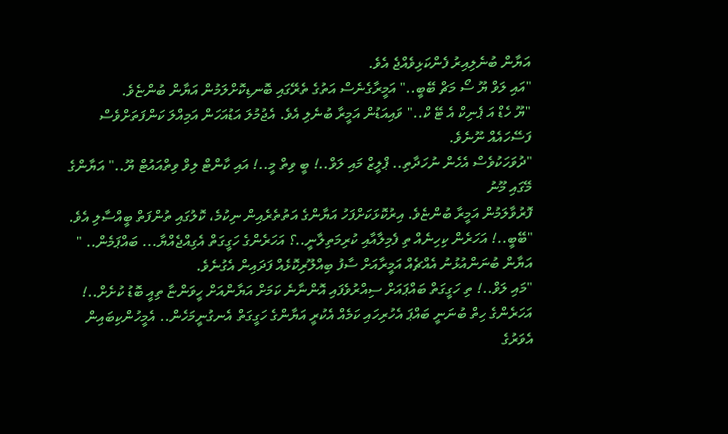އަޔާން ބުނެލިއިރު ފެންކަޅިވެއްޖެ އެވެ.
"އައި ލަވް ޔޫ ސޯ މަޗް ބޭބީ.." އަމީރާގެނެސް އަތުގެ ތެރޭގައި ބޮނޑިކޮށްލަމުން އަޔާން ބުންޏެވެ.
"ޔޫ ހެޑް އަ ޕެނިކް އެ ޓޭ ކް.." ވައިއަޑުން އަމީރާ ބުނެލި އެވެ. އެޖުމުލަ އަޑުއަހަން އަމިއްލަ ކަންފަތަށްވެސް ފަސޭހައެއް ނޫނެވެ.
"ދުވަހަކުވެސް އެހެން ނުހަދާތި.. ޕްލީޒް މައި ލަވް..! ބީ ވިތް މީ..! އައި ކާންޓް ލިވް ވިތްއައުޓް ޔޫ.." އަޔާންގެ މޭގައި މޫނު
ފޮރުވާލަމުން އަމީރާ ބުންޏެވެ. އިރުކޮޅަކަށްފަހު އަޔާންގެ އަތުތެރެއިން ނިކުމެ، ކޮލުގައި ތުންފަތް ބީއްސާލި އެވެ.
"ބޭބީ..! އަހަރެން ކިހިނެއް ތި ފެމިލާއާއި ކުރިމަތިލާނީ..؟ އަހަރެންގެ ހަގީގަތް އެގިއްޖެއްޔާ... ބައްޕަމެން.. " އަޔާން ބުނަންއުޅުނު އެއްޗެއް އަމީރާއަށް ސާފު ބިއްލޫރިކޮޅެއް ފަދައިން އެގުނެވެ.
"މައި ލަވް..! ތި ހަގީގަތް ބައްޕައަށް ސިއްރުވެފައި އޮންނާނެ ކަމަށް އަޔާންއަށް ހީވަންޏާ ތިއީ ބޮޑު ކުށެށް..! އަހަރެންގެ ހިތް ބުނަނީ ބައްޕަ އެހުރިހައި ކަމެއް އެކުރީ އަޔާންގެ ހަގީގަތް އެނގުނީމަހެން.. އެމީހުންކިބައިން އެވަރުގެ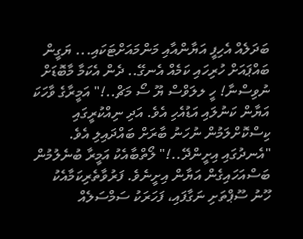ބަދަލެއް އެހިފީ އަޔާންއާއި މަންމައަށްޓަކައި... ޔަގީން ބައްޕައަށް ހުރިހައި ކަމެއް އެނގޭ.. ދެން އެކަމާ މާބޮޑަށް ނުވިސްނާ! ހީ ލލަވްސް ޔޫ ސޯ މަޗް..!" އަމީރާގެ ވާހަކަ އަޔާން ކަނުލައި އަޑުއެހި އެވެ. އަދި ނިއްކުރީގައި ކިސްކޮށްލަމުން ނުހަނު ބާރަށް ބައްދައިލި އެވެ.
"އެނދުގައި އިށީންދޭ..!" ލޯތްބާއެކު އަމީރާ ބުނެލުމުން ބަސްއަހައިގެން އަޔާން އިށީނެވެ. ފަރުވާތެރިކަމާއެކު ހޫނު ސޫޕްތަށި ނަގާފައި، ފަހަރަކު ސަމްސަލެއް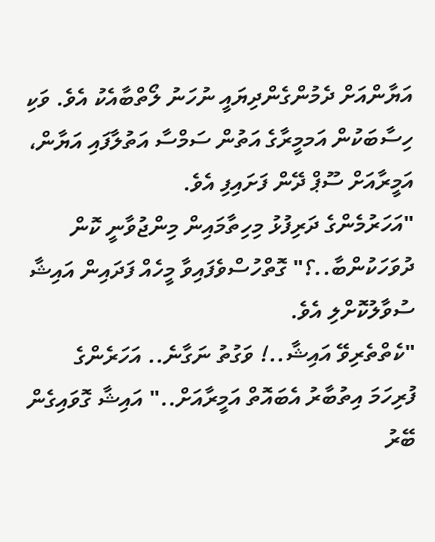އަޔާންއަށް ދެމުންގެންދިޔައީ ނުހަނު ލޯތްބާއެކު އެވެ. ވަކި ހިސާބަކުން އަމމީރާގެ އަތުން ސަމްސާ އަތުލާފައި އަޔާން، އަމީރާއަށް ސޫޕް ދޭން ފަށައިފި އެވެ.
"އަހަރުމެންގެ ދަރިފުޅު މިހިތާމައިން މިންޖުވާނީ ކޮން ދުވަހަކުންބާ..؟" ގޮތްހުސްވެފައިވާ މީހެއް ފަދައިން އައިޝާ ސުވާލުކޮށްލި އެވެ.
"ކެތްތެރިވޭ އައިޝާ..! ވަގުތު ނަގާނެ.. އަހަރެންގެ ފުރިހަމަ އިތުބާރު އެބައޮތް އަމީރާއަށް.." އައިޝާ ގޮވައިގެން ބޭރު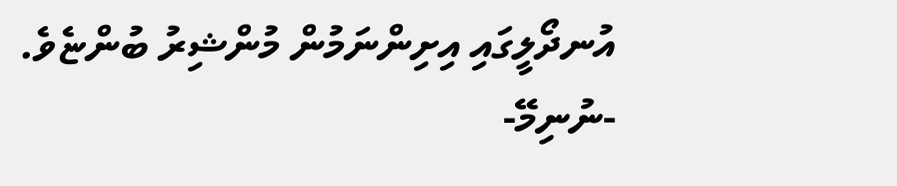އުނދޯލީގައި އިށިންނަމުން މުންޝިރު ބުންޏެވެ.
-ނުނިމޭ-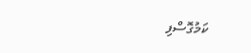ކަމުގޮސްފި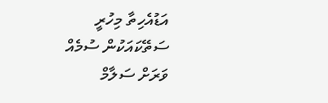އަޑުއެހިތާ މިހުރީ
ސަތޭކައަކުން ސުމެއް
ވަރަށް ސަލާމް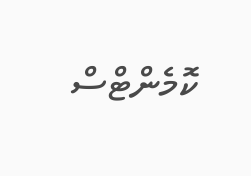ކޮމެންޓްސް